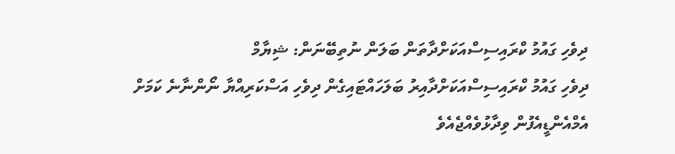ދިވެހި ގައުމު ކްރައިސިސްއަކަށްދާތަން ބަލަން ނުތިބޭނަން: ޝިޔާމް
ދިވެހި ގައުމު ކްރައިސިސްއަކަށްދާއިރު ބަލަހައްޓައިގެން ދިވެހި އަސްކަރިއްޔާ ނޯންނާނެ ކަމަށް އެމްއެންޑީއެފުން ވިދާޅުވެއްޖެއެވެ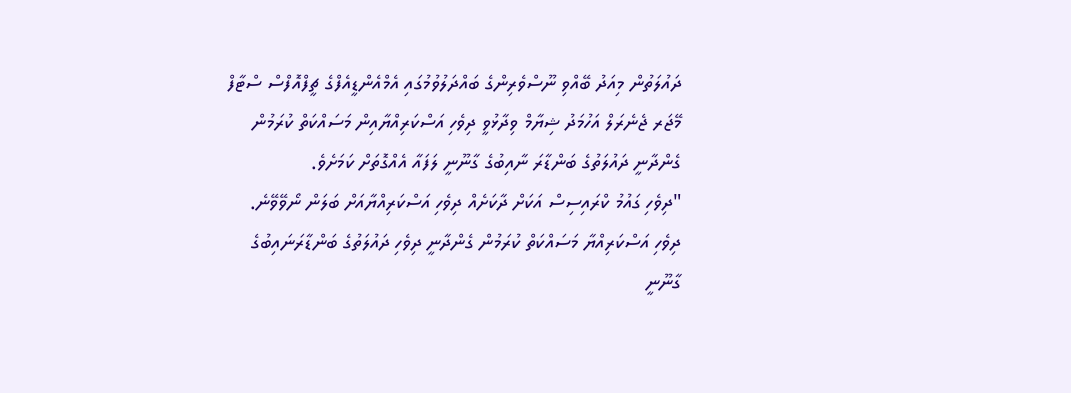ދައުލަތުން މިއަދު ބޭއްވި ނޫސްވެރިންގެ ބައްދަލުވުމުގައި އެމްއެންޑީއެފްގެ ޗީފްއޮފްސް ސްޓާފް މޭޖަރ ޖެނެރަލް އަހުމަދު ޝިޔާމް ވިދާޅުވީ ދިވެހި އަސްކަރިއްޔާއިން މަސައްކަތް ކުރަމުން ގެންދާނީ ދައުލަތުގެ ބަންޑާރަ ނާއިބުގެ ގާނޫނީ ލަފައާ އެއްގޮތަށް ކަމަށެވެ.
"ދިވެހި ގައުމު ކްރައިސިސް އަކަށް ދާކަށެއް ދިވެހި އަސްކަރިއްޔާއަށް ބަލަން ނޯވޭވޭނެ. ދިވެހި އަސްކަރިއްޔާ މަސައްކަތް ކުރަމުން ގެންދާނީ ދިވެހި ދައުލަތުގެ ބަންޑާރަނައިބުގެ ގާނޫނީ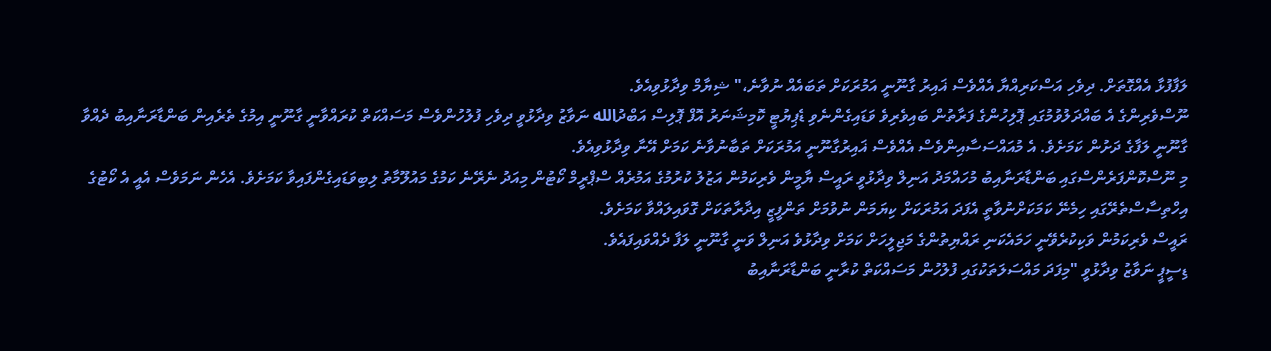ލަފާފުޅާ އެއްގޮތަށް. ދިވެހި އަސްކަރިއްޔާ އެއްވެސް ޣައިރު ގާނޫނީ އަމުރަކަށް ތަބައެއް ނުވާނެ،" ޝިޔާމް ވިދާޅުވިއެވެ.
ނޫސްވެރިންގެ އެ ބައްދަލުވުމުގައި ޕޮލިހުންގެ ފަރާތުން ބައިވެރިވެ ވަޑައިގެންނެވި ޑެޕިޔުޓީ ކޮމިޝަނަރު އޮފް ޕޮލިސް އަބްދުالله ނަވާޒު ވިދާޅުވީ ދިވެހި ފުލުހުންވެސް މަސައްކަތް ކުރައްވާނީ ގާނޫނީ އިމުގެ ތެރެއިން ބަންޑާރަނާއިބު ދެއްވާ ގާނޫނީ ލަފާގެ ދަށުން ކަމަށެވެ. އެ މުއައްސަސާއިންވެސް އެއްވެސް ޣައިރުގާނޫނީ އަމުރަކަށް ތަބާނުވާނެ ކަމަށް އޭނާ ވިދާޅުވިއެވެ.
މި ނޫސްކޮންފަރެންސްގައި ބަންޑާރަނާއިބު މުހައްމަދު އަނިލް ވިދާޅުވީ ރައީސް ޔާމީން ވެރިކަމުން އަޒުލު ކުރުމުގެ އަމުރެއް ސްޕްރީމް ކޯޓުން މިއަދު ނެރޭނެ ކަމުގެ މައުލޫމާތު ލިބިވަޑައިގެންފައިވާ ކަމަށެވެ. އެހެން ނަމަވެސް އެއީ އެ ކޯޓުގެ އިހްތިސާސްތެރޭގައި ހިމެނޭ ކަމަކަށްނުވާތީ އެފަދަ އަމުރަކަށް ކިޔަމަން ނުވުމަށް ތަންފީޒީ އިދާރާތަކަށް ގޮވައިލައްވާ ކަމަށެވެ.
ރައީސް ވެރިކަމުން ވަކިކުރެވޭނީ ހަމައެކަނި ރައްޔިތުންގެ މަޖިލީހަށް ކަމަށް ވިދާޅުވެ އަނިލް ވަނީ ގާނޫނީ ލަފާ ދެއްވައިފައެވެ.
ޑިސީޕީ ނަވާޒު ވިދާޅުވީ "މިފަދަ މައްސަލަތަކުގައި ފުލުހުން މަސައްކަތް ކުރާނީ ބަންޑާރަނާއިބު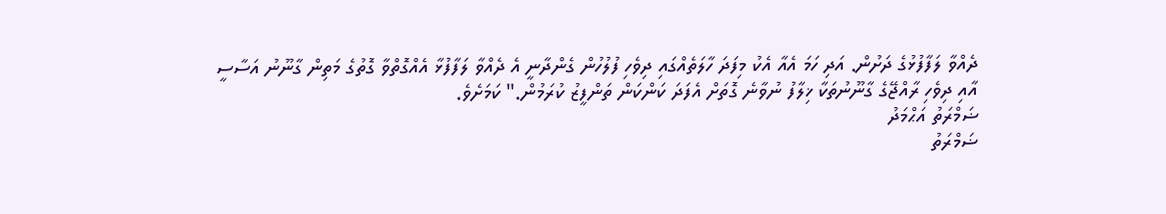ދެއްވާ ލަފާފުޅުގެ ދަށުން. އަދި ހަމަ އެއާ އެކު މިފަދަ ހާލަތެއްގައި ދިވެހި ފުލުހުން ގެންދާނީ އެ ދެއްވާ ލަފާފުޅާ އެއްގޮތްވާ ގޮތުގެ މަތިން ގާނޫނު އަސާސީ އާއި ދިވެހި ރާއްޖޭގެ ގާނޫނުތަކާ ޚިލާފު ނުވާނެ ގޮތަށް އެފަދަ ކަންކަން ތަންފީޒު ކުރަމުން." ކަމަށެވެ.
ޟަމްރަތު އަޙްމަދު
ޟަމްރަތު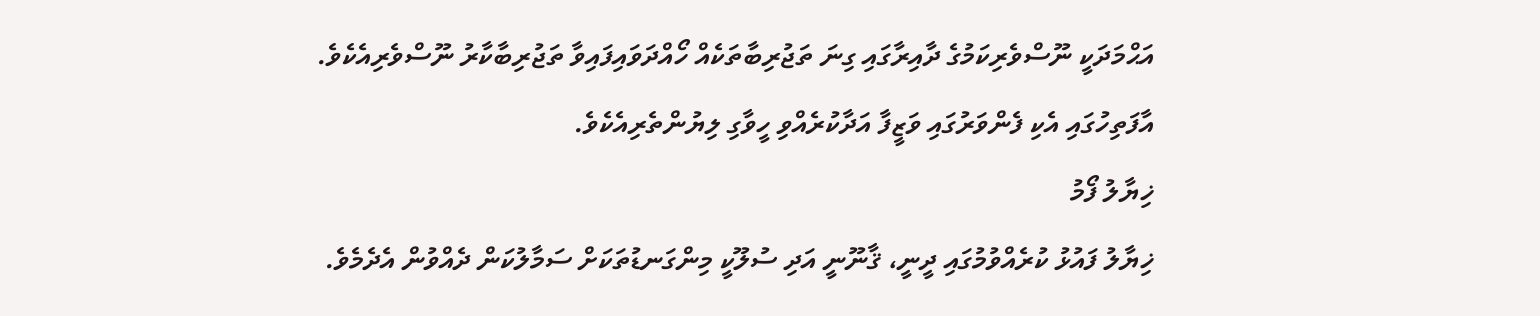އަޙްމަދަކީ ނޫސްވެރިކަމުގެ ދާއިރާގައި ގިނަ ތަޖުރިބާތަކެއް ހޯއްދަވައިފައިވާ ތަޖުރިބާކާރު ނޫސްވެރިއެކެވެ. އާފަތިހުގައި އެކި ފެންވަރުގައި ވަޒީފާ އަދާކުރެއްވި ހީވާގި ލިޔުންތެރިއެކެވެ.
ޚިޔާލު ފޯމު
ޚިޔާލު ފައުޅު ކުރެއްވުމުގައި ދީނީ، ޤާނޫނީ އަދި ސުލޫކީ މިންގަނޑުތަކަށް ސަމާލުކަން ދެއްވުން އެދެމެވެ.